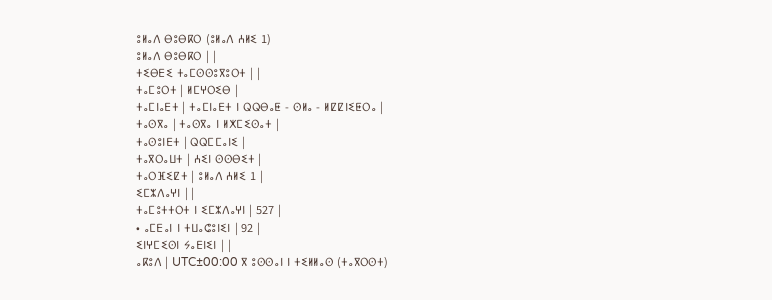ⵓⵍⴰⴷ ⴱⵓⴱⴽⵔ (ⵓⵍⴰⴷ ⵄⵍⵉ 1)
ⵓⵍⴰⴷ ⴱⵓⴱⴽⵔ | |
ⵜⵉⴱⴹⵉ ⵜⴰⵎⵙⵙⵓⴳⵓⵔⵜ | |
ⵜⴰⵎⵓⵔⵜ | ⵍⵎⵖⵔⵉⴱ |
ⵜⴰⵎⵏⴰⴹⵜ | ⵜⴰⵎⵏⴰⴹⵜ ⵏ ⵕⵕⴱⴰⵟ - ⵙⵍⴰ - ⵍⵇⵇⵏⵉⵟⵔⴰ |
ⵜⴰⵙⴳⴰ | ⵜⴰⵙⴳⴰ ⵏ ⵍⵅⵎⵉⵙⴰⵜ |
ⵜⴰⵙⵓⵏⴹⵜ | ⵕⵕⵎⵎⴰⵏⵉ |
ⵜⴰⴳⵔⴰⵡⵜ | ⵄⵉⵏ ⵙⵙⴱⵉⵜ |
ⵜⴰⵔⴼⵉⵇⵜ | ⵓⵍⴰⴷ ⵄⵍⵉ 1 |
ⵉⵎⵣⴷⴰⵖⵏ | |
ⵜⴰⵎⵓⵜⵜⵔⵜ ⵏ ⵉⵎⵣⴷⴰⵖⵏ | 527 |
• ⴰⵎⴹⴰⵏ ⵏ ⵜⵡⴰⵛⵓⵏⵉⵏ | 92 |
ⵉⵏⵖⵎⵉⵙⵏ ⵢⴰⴹⵏⵉⵏ | |
ⴰⴽⵓⴷ | UTC±00:00 ⴳ ⵓⵙⵙⴰⵏ ⵏ ⵜⵉⵍⵍⴰⵙ (ⵜⴰⴳⵔⵙⵜ)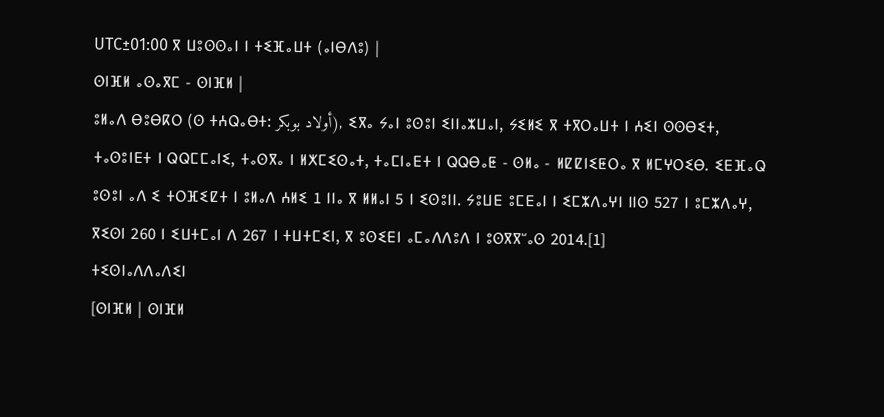UTC±01:00 ⴳ ⵡⵓⵙⵙⴰⵏ ⵏ ⵜⵉⴼⴰⵡⵜ (ⴰⵏⴱⴷⵓ) |
ⵙⵏⴼⵍ ⴰⵙⴰⴳⵎ - ⵙⵏⴼⵍ |
ⵓⵍⴰⴷ ⴱⵓⴱⴽⵔ (ⵙ ⵜⵄⵕⴰⴱⵜ: أولاد بوبكر), ⵉⴳⴰ ⵢⴰⵏ ⵓⵙⵓⵏ ⵉⵏⵏⴰⵣⵡⴰⵏ, ⵢⵉⵍⵉ ⴳ ⵜⴳⵔⴰⵡⵜ ⵏ ⵄⵉⵏ ⵙⵙⴱⵉⵜ, ⵜⴰⵙⵓⵏⴹⵜ ⵏ ⵕⵕⵎⵎⴰⵏⵉ, ⵜⴰⵙⴳⴰ ⵏ ⵍⵅⵎⵉⵙⴰⵜ, ⵜⴰⵎⵏⴰⴹⵜ ⵏ ⵕⵕⴱⴰⵟ - ⵙⵍⴰ - ⵍⵇⵇⵏⵉⵟⵔⴰ ⴳ ⵍⵎⵖⵔⵉⴱ. ⵉⴹⴼⴰⵕ ⵓⵙⵓⵏ ⴰⴷ ⵉ ⵜⵔⴼⵉⵇⵜ ⵏ ⵓⵍⴰⴷ ⵄⵍⵉ 1 ⵏⵏⴰ ⴳ ⵍⵍⴰⵏ 5 ⵏ ⵉⵙⵓⵏⵏ. ⵢⵓⵡⴹ ⵓⵎⴹⴰⵏ ⵏ ⵉⵎⵣⴷⴰⵖⵏ ⵏⵏⵙ 527 ⵏ ⵓⵎⵣⴷⴰⵖ, ⴳⵉⵙⵏ 260 ⵏ ⵉⵡⵜⵎⴰⵏ ⴷ 267 ⵏ ⵜⵡⵜⵎⵉⵏ, ⴳ ⵓⵙⵉⴹⵏ ⴰⵎⴰⴷⴷⵓⴷ ⵏ ⵓⵙⴳⴳⵯⴰⵙ 2014.[1]
ⵜⵉⵙⵏⴰⴷⴷⴰⴷⵉⵏ
[ⵙⵏⴼⵍ | ⵙⵏⴼⵍ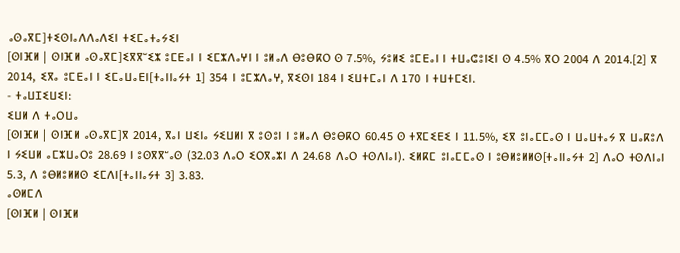ⴰⵙⴰⴳⵎ]ⵜⵉⵙⵏⴰⴷⴷⴰⴷⵉⵏ ⵜⵉⵎⴰⵜⴰⵢⵉⵏ
[ⵙⵏⴼⵍ | ⵙⵏⴼⵍ ⴰⵙⴰⴳⵎ]ⵉⴳⴳⵯⵉⵣ ⵓⵎⴹⴰⵏ ⵏ ⵉⵎⵣⴷⴰⵖⵏ ⵏ ⵓⵍⴰⴷ ⴱⵓⴱⴽⵔ ⵙ 7.5%, ⵢⵓⵍⵉ ⵓⵎⴹⴰⵏ ⵏ ⵜⵡⴰⵛⵓⵏⵉⵏ ⵙ 4.5% ⴳⵔ 2004 ⴷ 2014.[2] ⴳ 2014, ⵉⴳⴰ ⵓⵎⴹⴰⵏ ⵏ ⵉⵎⴰⵡⴰⴹⵏ[ⵜⴰⵏⵏⴰⵢⵜ 1] 354 ⵏ ⵓⵎⵣⴷⴰⵖ, ⴳⵉⵙⵏ 184 ⵏ ⵉⵡⵜⵎⴰⵏ ⴷ 170 ⵏ ⵜⵡⵜⵎⵉⵏ.
- ⵜⴰⵡⵊⵉⵡⵉⵏ:
ⵉⵡⵍ ⴷ ⵜⴰⵔⵡⴰ
[ⵙⵏⴼⵍ | ⵙⵏⴼⵍ ⴰⵙⴰⴳⵎ]ⴳ 2014, ⴳⴰⵏ ⵡⵉⵏⴰ ⵢⵉⵡⵍⵏ ⴳ ⵓⵙⵓⵏ ⵏ ⵓⵍⴰⴷ ⴱⵓⴱⴽⵔ 60.45 ⵙ ⵜⴳⵎⵉⴹⵉ ⵏ 11.5%, ⵉⴳ ⵓⵏⴰⵎⵎⴰⵙ ⵏ ⵡⴰⵡⵜⴰⵢ ⴳ ⵡⴰⴽⵓⴷ ⵏ ⵢⵉⵡⵍ ⴰⵎⵣⵡⴰⵔⵓ 28.69 ⵏ ⵓⵙⴳⴳⵯⴰⵙ (32.03 ⴷⴰⵔ ⵉⵔⴳⴰⵣⵏ ⴷ 24.68 ⴷⴰⵔ ⵜⵙⴷⵏⴰⵏ). ⵉⵍⴽⵎ ⵓⵏⴰⵎⵎⴰⵙ ⵏ ⵓⴱⵍⵓⵍⵍⵙ[ⵜⴰⵏⵏⴰⵢⵜ 2] ⴷⴰⵔ ⵜⵙⴷⵏⴰⵏ 5.3, ⴷ ⵓⴱⵍⵓⵍⵍⵙ ⵉⵎⴷⵏ[ⵜⴰⵏⵏⴰⵢⵜ 3] 3.83.
ⴰⵙⵍⵎⴷ
[ⵙⵏⴼⵍ | ⵙⵏⴼⵍ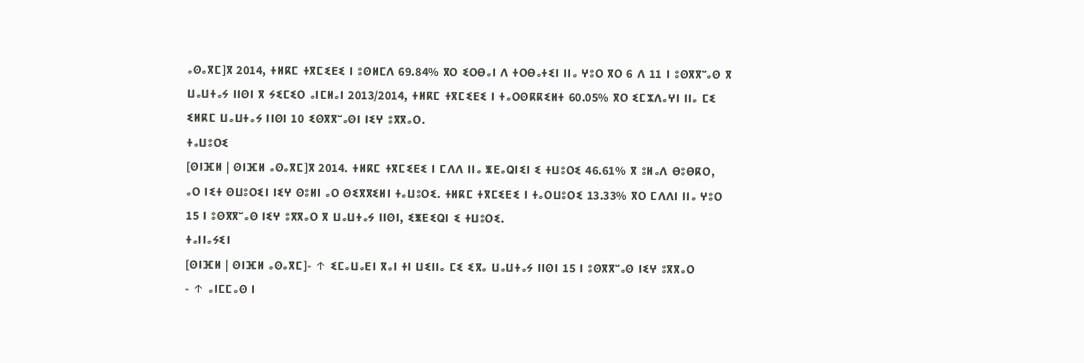ⴰⵙⴰⴳⵎ]ⴳ 2014, ⵜⵍⴽⵎ ⵜⴳⵎⵉⴹⵉ ⵏ ⵓⵙⵍⵎⴷ 69.84% ⴳⵔ ⵉⵔⴱⴰⵏ ⴷ ⵜⵔⴱⴰⵜⵉⵏ ⵏⵏⴰ ⵖⵓⵔ ⴳⵔ 6 ⴷ 11 ⵏ ⵓⵙⴳⴳⵯⴰⵙ ⴳ ⵡⴰⵡⵜⴰⵢ ⵏⵏⵙⵏ ⴳ ⵢⵉⵎⵉⵔ ⴰⵏⵎⵍⴰⵏ 2013/2014, ⵜⵍⴽⵎ ⵜⴳⵎⵉⴹⵉ ⵏ ⵜⴰⵔⵙⴽⴽⵉⵍⵜ 60.05% ⴳⵔ ⵉⵎⵣⴷⴰⵖⵏ ⵏⵏⴰ ⵎⵉ ⵉⵍⴽⵎ ⵡⴰⵡⵜⴰⵢ ⵏⵏⵙⵏ 10 ⵉⵙⴳⴳⵯⴰⵙⵏ ⵏⵉⵖ ⵓⴳⴳⴰⵔ.
ⵜⴰⵡⵓⵔⵉ
[ⵙⵏⴼⵍ | ⵙⵏⴼⵍ ⴰⵙⴰⴳⵎ]ⴳ 2014. ⵜⵍⴽⵎ ⵜⴳⵎⵉⴹⵉ ⵏ ⵎⴷⴷ ⵏⵏⴰ ⵥⴹⴰⵕⵏⵉⵏ ⵉ ⵜⵡⵓⵔⵉ 46.61% ⴳ ⵓⵍⴰⴷ ⴱⵓⴱⴽⵔ, ⴰⵔ ⵏⵉⵜ ⵙⵡⵓⵔⵉⵏ ⵏⵉⵖ ⵙⵓⵍⵏ ⴰⵔ ⵙⵉⴳⴳⵉⵍⵏ ⵜⴰⵡⵓⵔⵉ. ⵜⵍⴽⵎ ⵜⴳⵎⵉⴹⵉ ⵏ ⵜⴰⵔⵡⵓⵔⵉ 13.33% ⴳⵔ ⵎⴷⴷⵏ ⵏⵏⴰ ⵖⵓⵔ 15 ⵏ ⵓⵙⴳⴳⵯⴰⵙ ⵏⵉⵖ ⵓⴳⴳⴰⵔ ⴳ ⵡⴰⵡⵜⴰⵢ ⵏⵏⵙⵏ, ⵉⵥⴹⵉⵕⵏ ⵉ ⵜⵡⵓⵔⵉ.
ⵜⴰⵏⵏⴰⵢⵉⵏ
[ⵙⵏⴼⵍ | ⵙⵏⴼⵍ ⴰⵙⴰⴳⵎ]- ↑ ⵉⵎⴰⵡⴰⴹⵏ ⴳⴰⵏ ⵜⵏ ⵡⵉⵏⵏⴰ ⵎⵉ ⵉⴳⴰ ⵡⴰⵡⵜⴰⵢ ⵏⵏⵙⵏ 15 ⵏ ⵓⵙⴳⴳⵯⴰⵙ ⵏⵉⵖ ⵓⴳⴳⴰⵔ
- ↑ ⴰⵏⵎⵎⴰⵙ ⵏ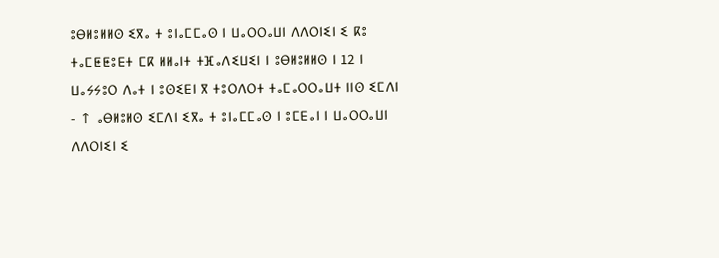ⵓⴱⵍⵓⵍⵍⵙ ⵉⴳⴰ ⵜ ⵓⵏⴰⵎⵎⴰⵙ ⵏ ⵡⴰⵔⵔⴰⵡⵏ ⴷⴷⵔⵏⵉⵏ ⵉ ⴽⵓ ⵜⴰⵎⵟⵟⵓⴹⵜ ⵎⴽ ⵍⵍⴰⵏⵜ ⵜⴼⴰⴷⵉⵡⵉⵏ ⵏ ⵓⴱⵍⵓⵍⵍⵙ ⵏ 12 ⵏ ⵡⴰⵢⵢⵓⵔ ⴷⴰⵜ ⵏ ⵓⵙⵉⴹⵏ ⴳ ⵜⵓⵔⴷⵔⵜ ⵜⴰⵎⴰⵔⵔⴰⵡⵜ ⵏⵏⵙ ⵉⵎⴷⵏ
- ↑ ⴰⴱⵍⵓⵍⵙ ⵉⵎⴷⵏ ⵉⴳⴰ ⵜ ⵓⵏⴰⵎⵎⴰⵙ ⵏ ⵓⵎⴹⴰⵏ ⵏ ⵡⴰⵔⵔⴰⵡⵏ ⴷⴷⵔⵏⵉⵏ ⵉ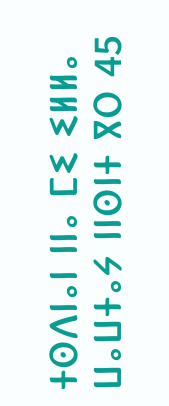ⵜⵙⴷⵏⴰⵏ ⵏⵏⴰ ⵎⵉ ⵉⵍⵍⴰ ⵡⴰⵡⵜⴰⵢ ⵏⵏⵙⵏⵜ ⴳⵔ 45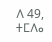ⴷ 49, ⵜⵎⴷⴰ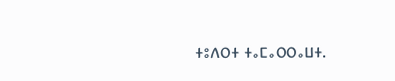ⵜⵓⴷⵔⵜ ⵜⴰⵎⴰⵔⵔⴰⵡⵜ.